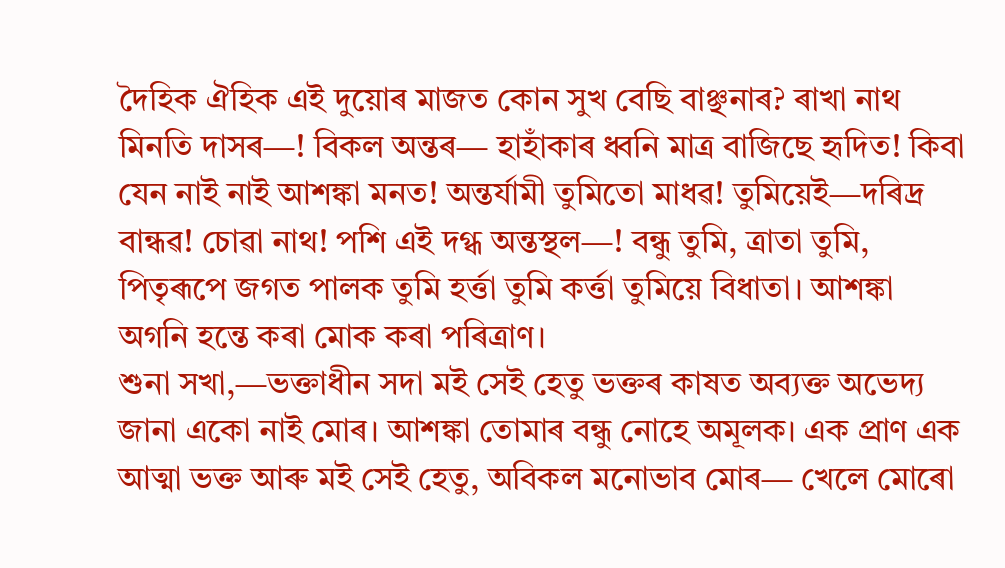দৈহিক ঐহিক এই দুয়োৰ মাজত কোন সুখ বেছি বাঞ্ছনাৰ? ৰাখা নাথ মিনতি দাসৰ—! বিকল অন্তৰ— হাহাঁকাৰ ধ্বনি মাত্ৰ বাজিছে হৃদিত! কিবা যেন নাই নাই আশঙ্কা মনত! অন্তৰ্যামী তুমিতো মাধৱ! তুমিয়েই—দৰিদ্ৰ বান্ধৱ! চোৱা নাথ! পশি এই দগ্ধ অন্তস্থল—! বন্ধু তুমি, ত্ৰাতা তুমি, পিতৃৰূপে জগত পালক তুমি হৰ্ত্তা তুমি কৰ্ত্তা তুমিয়ে বিধাতা। আশঙ্কা অগনি হন্তে কৰা মোক কৰা পৰিত্ৰাণ।
শুনা সখা,—ভক্তাধীন সদা মই সেই হেতু ভক্তৰ কাষত অব্যক্ত অভেদ্য জানা একো নাই মোৰ। আশঙ্কা তোমাৰ বন্ধু নোহে অমূলক। এক প্ৰাণ এক আত্মা ভক্ত আৰু মই সেই হেতু, অবিকল মনোভাব মোৰ— খেলে মোৰো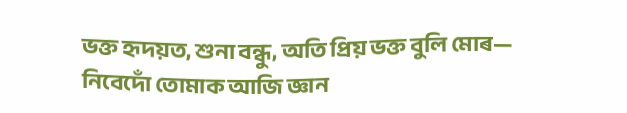ভক্ত হৃদয়ত, শুনা বন্ধু, অতি প্ৰিয় ভক্ত বুলি মোৰ— নিবেদোঁ তোমাক আজি জ্ঞান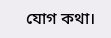যোগ কথা।